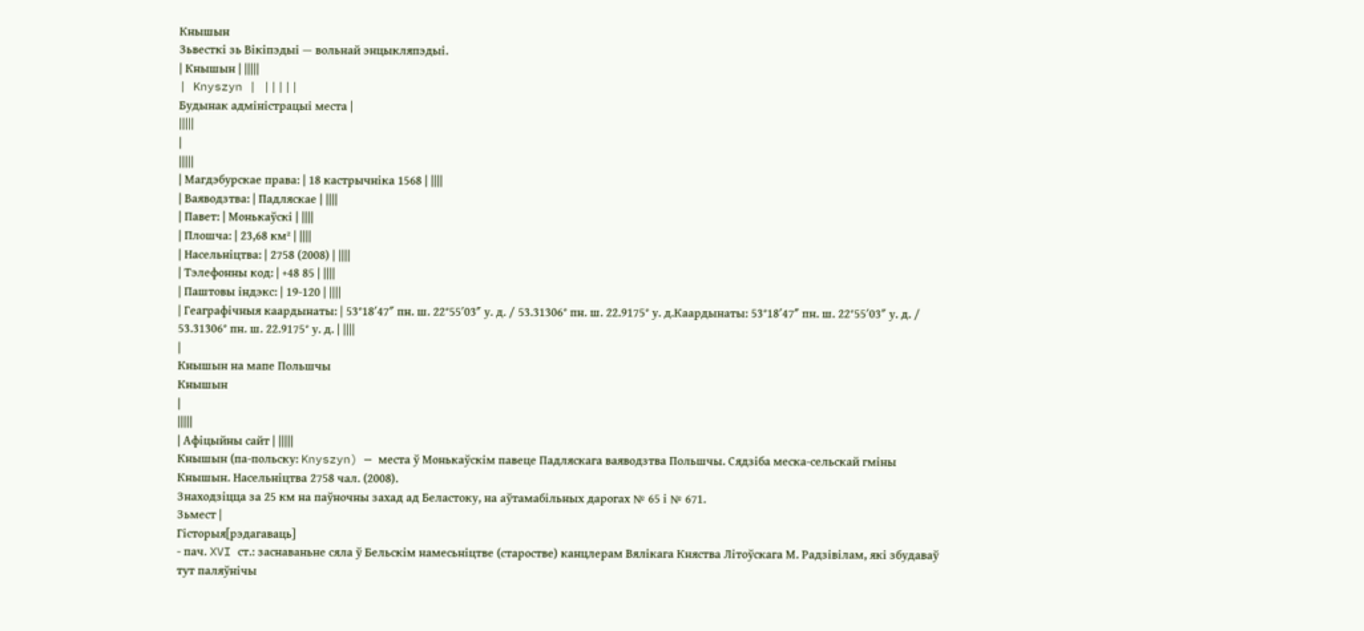Кнышын
Зьвесткі зь Вікіпэдыі — вольнай энцыкляпэдыі.
| Кнышын | |||||
| Knyszyn | |||||
Будынак адміністрацыі места |
|||||
|
|||||
| Магдэбурскае права: | 18 кастрычніка 1568 | ||||
| Ваяводзтва: | Падляскае | ||||
| Павет: | Монькаўскі | ||||
| Плошча: | 23,68 км² | ||||
| Насельніцтва: | 2758 (2008) | ||||
| Тэлефонны код: | +48 85 | ||||
| Паштовы індэкс: | 19-120 | ||||
| Геаграфічныя каардынаты: | 53°18′47″ пн. ш. 22°55′03″ у. д. / 53.31306° пн. ш. 22.9175° у. д.Каардынаты: 53°18′47″ пн. ш. 22°55′03″ у. д. / 53.31306° пн. ш. 22.9175° у. д. | ||||
|
Кнышын на мапе Польшчы
Кнышын
|
|||||
| Афіцыйны сайт | |||||
Кнышын (па-польску: Knyszyn) — места ў Монькаўскім павеце Падляскага ваяводзтва Польшчы. Сядзіба меска-сельскай гміны Кнышын. Насельніцтва 2758 чал. (2008).
Знаходзіцца за 25 км на паўночны захад ад Беластоку, на аўтамабільных дарогах № 65 і № 671.
Зьмест |
Гісторыя[рэдагаваць]
- пач. XVI ст.: заснаваньне сяла ў Бельскім намесьніцтве (старостве) канцлерам Вялікага Княства Літоўскага М. Радзівілам, які збудаваў тут паляўнічы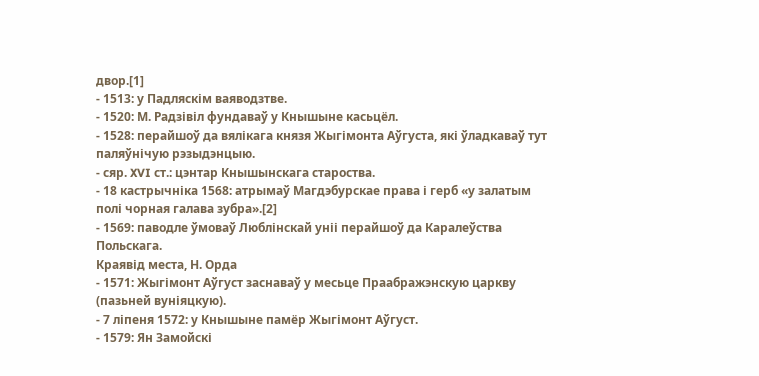двор.[1]
- 1513: у Падляскім ваяводзтве.
- 1520: М. Радзівіл фундаваў у Кнышыне касьцёл.
- 1528: перайшоў да вялікага князя Жыгімонта Аўгуста, які ўладкаваў тут паляўнічую рэзыдэнцыю.
- сяр. XVI ст.: цэнтар Кнышынскага староства.
- 18 кастрычніка 1568: атрымаў Магдэбурскае права і герб «у залатым полі чорная галава зубра».[2]
- 1569: паводле ўмоваў Люблінскай уніі перайшоў да Каралеўства Польскага.
Краявід места, Н. Орда
- 1571: Жыгімонт Аўгуст заснаваў у месьце Праабражэнскую царкву (пазьней вуніяцкую).
- 7 ліпеня 1572: у Кнышыне памёр Жыгімонт Аўгуст.
- 1579: Ян Замойскі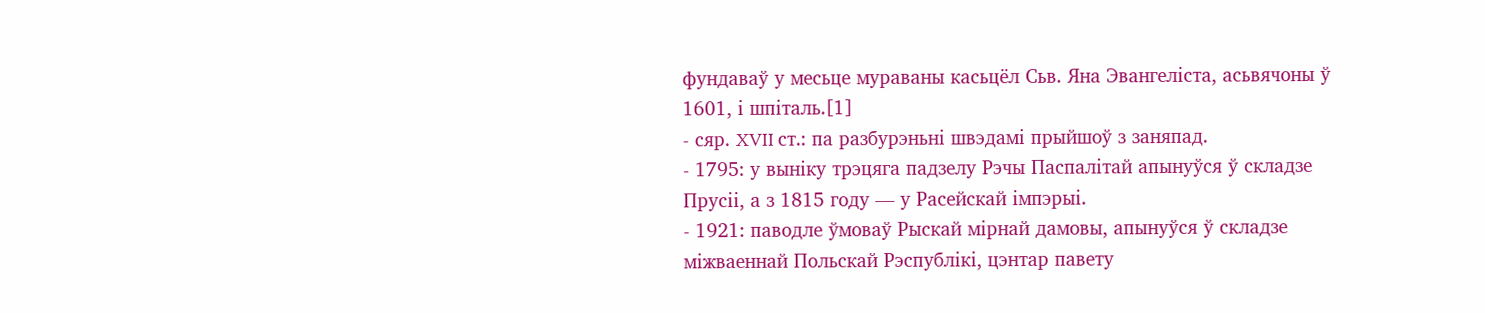фундаваў у месьце мураваны касьцёл Сьв. Яна Эвангеліста, асьвячоны ў 1601, і шпіталь.[1]
- сяр. XVII ст.: па разбурэньні швэдамі прыйшоў з заняпад.
- 1795: у выніку трэцяга падзелу Рэчы Паспалітай апынуўся ў складзе Прусіі, а з 1815 году — у Расейскай імпэрыі.
- 1921: паводле ўмоваў Рыскай мірнай дамовы, апынуўся ў складзе міжваеннай Польскай Рэспублікі, цэнтар павету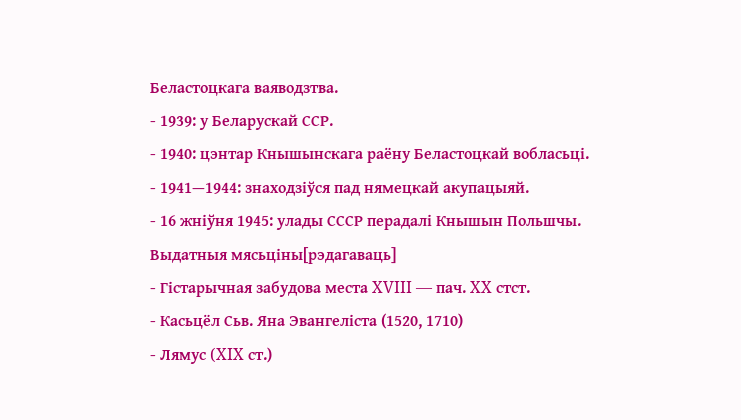Беластоцкага ваяводзтва.
- 1939: у Беларускай ССР.
- 1940: цэнтар Кнышынскага раёну Беластоцкай вобласьці.
- 1941—1944: знаходзіўся пад нямецкай акупацыяй.
- 16 жніўня 1945: улады СССР перадалі Кнышын Польшчы.
Выдатныя мясьціны[рэдагаваць]
- Гістарычная забудова места XVIII — пач. XX стст.
- Касьцёл Сьв. Яна Эвангеліста (1520, 1710)
- Лямус (XIX ст.)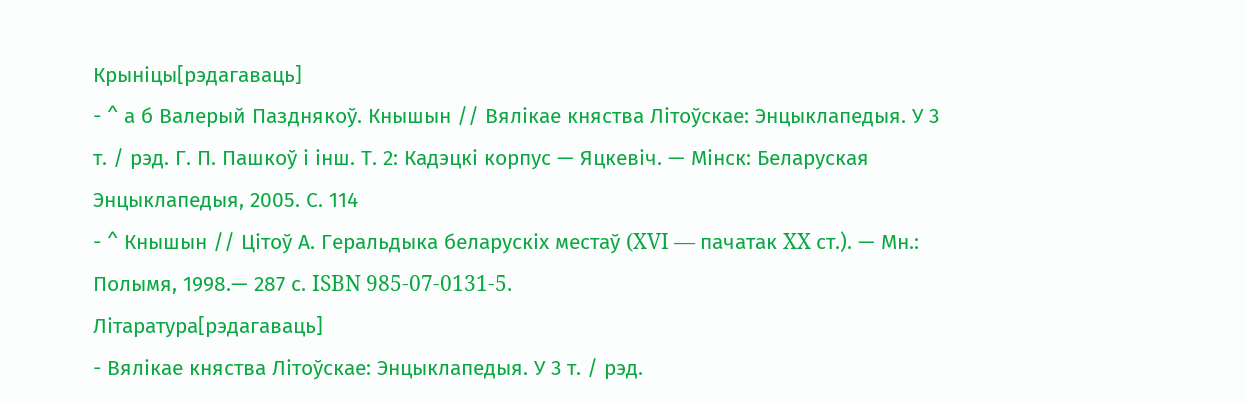Крыніцы[рэдагаваць]
- ^ а б Валерый Пазднякоў. Кнышын // Вялікае княства Літоўскае: Энцыклапедыя. У 3 т. / рэд. Г. П. Пашкоў і інш. Т. 2: Кадэцкі корпус — Яцкевіч. — Мінск: Беларуская Энцыклапедыя, 2005. С. 114
- ^ Кнышын // Цітоў А. Геральдыка беларускіх местаў (XVI — пачатак XX ст.). — Мн.: Полымя, 1998.— 287 с. ISBN 985-07-0131-5.
Літаратура[рэдагаваць]
- Вялікае княства Літоўскае: Энцыклапедыя. У 3 т. / рэд.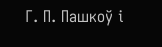Г. П. Пашкоў і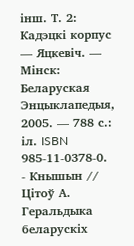інш. Т. 2: Кадэцкі корпус — Яцкевіч. — Мінск: Беларуская Энцыклапедыя, 2005. — 788 с.: іл. ISBN 985-11-0378-0.
- Кнышын // Цітоў А. Геральдыка беларускіх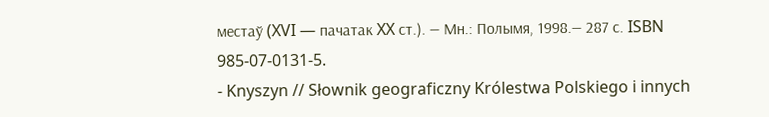местаў (XVI — пачатак XX ст.). — Мн.: Полымя, 1998.— 287 с. ISBN 985-07-0131-5.
- Knyszyn // Słownik geograficzny Królestwa Polskiego i innych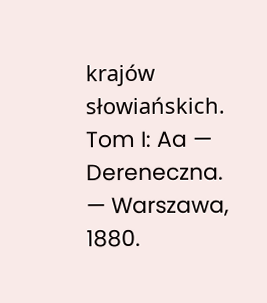krajów słowiańskich. Tom I: Aa — Dereneczna. — Warszawa, 1880.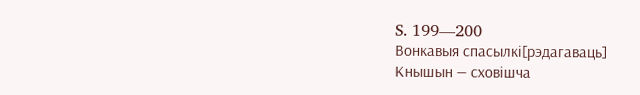S. 199—200
Вонкавыя спасылкі[рэдагаваць]
Кнышын — сховішча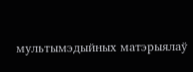мультымэдыйных матэрыялаў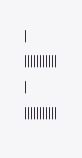|
|||||||||||
|
|||||||||||